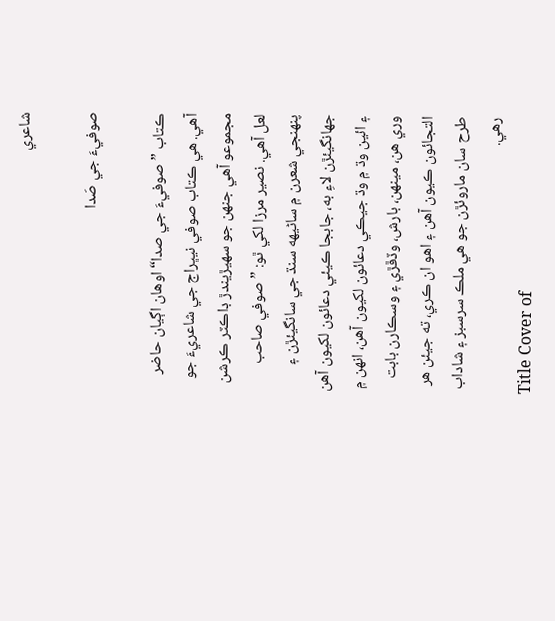شاعري

صوفيءَ جي صَدا

ڪتاب ”صوفيءَ جي صدا“ اوهان اڳيان حاضر آهي. هي ڪتاب صوفي نيڀراج جي شاعريءَ جو مجموعو آهي جنهن جو سهيڙيندڙ ڊاڪٽر ڪرشن لعل آهي. نصير مرزا لکي ٿو: ”صوفي صاحب پنهنجي شعرن ۾ ساڻيهه سنڌ جي سانگيئڙن ۽ جهانگيئڙن لاءِ به، جابجا ڪيئي دعائون لکيون آهن ۽ ائين وڌ ۾ وڌ جيڪي دعائون لکيون آهن، انهن ۾ وري هن، مينهن، بارش، وڏڦڙي ۽ وسڪارن بابت التجائون ڪيون آهن ۽ اهو ان ڪري، ته جيئن هر طرح سان ماروئڙن جو هي ملڪ سرسبز ۽ شاداب رهي.
Title Cover of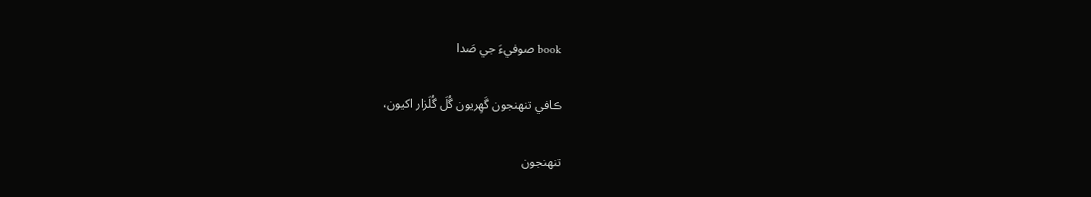book صوفيءَ جي صَدا

ڪافي تنهنجون گَھِريون گُلَ گُلَزار اکيون،

تنهنجون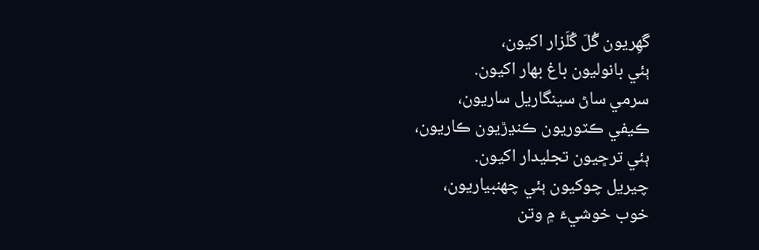گَھِريون گُلَ گُلَزار اکيون،
ٻئي بانوليون باغ بهار اکيون.
سرمي ساڻ سينگاريل ساريون،
ڪيفي ڪٽوريون ڪنڍڙيون ڪاريون،
ٻئي ترڇيون تجليدار اکيون.
چيريل چوکيون ٻئي چهنبياريون،
خوب خوشيءَ ۾ وتن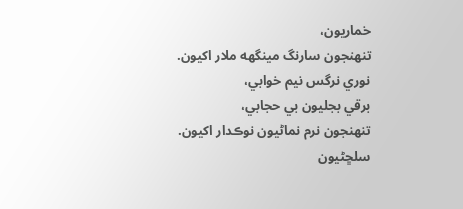خماريون،
تنهنجون سارنگ مينگهه ملار اکيون.
نوري نرگس نيم خوابي،
برقي بجليون بي حجابي،
تنهنجون نرم نماڻيون نوڪدار اکيون.
سلڇڻيون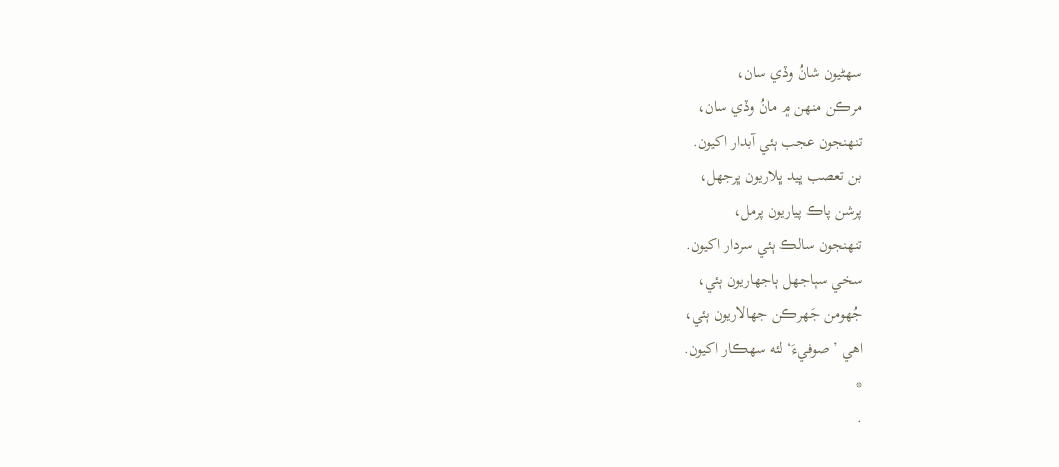سهڻيون شانُ وڏي سان،
مرڪن منهن ۾ مانُ وڏي سان،
تنهنجون عجب ٻئي آبدار اکيون.
بن تعصب ڀيد ڀلاريون ڀرجهل،
پرشن پاڪ پياريون پرمل،
تنهنجون سالڪ ٻئي سردار اکيون.
سخي سٻاجهل ٻاجهاريون ٻئي،
جُهومن جَهرڪن جهالاريون ٻئي،
اهي ’صوفيءَ‘ لئه سهڪار اکيون.
*
.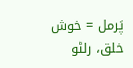پَرمل = خوش خلق، رلڻو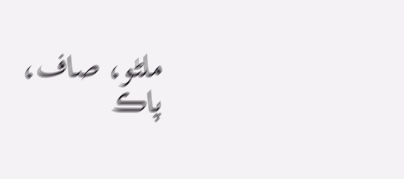ملڻو، صاف، پاڪ